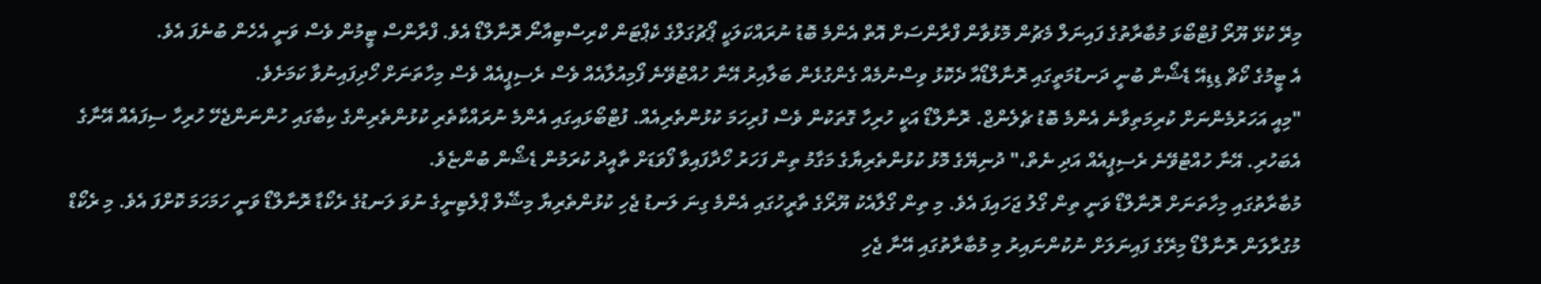މިރޭ ކުޅޭ ޔޫރޯ ފުޓްބޯޅަ މުބާރާތުގެ ފައިނަލް މެޗުން މޮޅުވާން ފްރާންސަށް އޮތް އެންމެ ބޮޑު ނުރައްކަލަކީ ޕޯޗުގަލްގެ ކެޕްޓަން ކްރިސްޓިއާނޯ ރޮނާލްޑޯ އެވެ. ފްރާންސް ޓީމުން ވެސް ވަނީ އެހެން ބުނެފަ އެވެ.
އެ ޓީމުގެ ކޯޗް ޑިޑިއޭ ޑެޝޯން ބުނީ ދަނޑުމަތީގައި ރޮނާލްޑޯއާ ދެކޮޅު ވިސްނުމެއް ގެންގުޅެން ބަލާއިރު އޭނާ ހުއްޓުވޭނެ ފޯމިއުލާއެއް ވެސް ރެސިޕީއެއް ވެސް މިހާތަނަށް ހޯދިފައިނުވާ ކަމަށެވެ.
"މިއީ އަހަރުމެންނަށް ކުރިމަތިވާނެ އެންމެ ބޮޑު ޗެލެންޖް. ރޮނާލްޑޯ އަކީ ހުރިހާ ގޮތަކުން ވެސް ފުރިހަމަ ކުޅުންތެރިއެއް. ފުޓްބޯޅައިގައި އެންމެ ނުރައްކާތެރި ކުޅުންތެރިންގެ ކިބާގައި ހުންނަންޖެހޭ ހުރިހާ ސިފައެއް އޭނާގެ އެބަހުރި. އޭނާ ހުއްޓުވޭނެ ރެސިޕީއެއް އަދި ނެތް،" ދުނިޔޭގެ މޮޅު ކުޅުންތެރިޔާގެ މަގާމު ތިން ފަހަރު ހޯދާފައިވާ ފޯވަޑަށް ތާއީދު ކުރަމުން ޑެޝޯން ބުންޏެވެ.
މުބާރާތުގައި މިހާތަނަށް ރޮނާލްޑޯ ވަނީ ތިން ގޯލު ޖަހައިފަ އެވެ. މި ތިން ގޯލާއެކު ޔޫރޯގެ ތާރީހުގައި އެންމެ ގިނަ ލަނޑު ޖެހި ކުޅުންތެރިޔާ މިޝޭލް ޕްލެޓިނީގެ ނުވަ ލަނޑުގެ ރެކޯޑާ ރޮނާލްޑޯ ވަނީ ހަމަހަމަ ކޮށްފަ އެވެ. މި ރެކޯޑް މުގުރާލަން ރޮނާލްޑޯ މިރޭގެ ފައިނަލަށް ނުކުންނައިރު މި މުބާރާތުގައި އޭނާ ޖެހި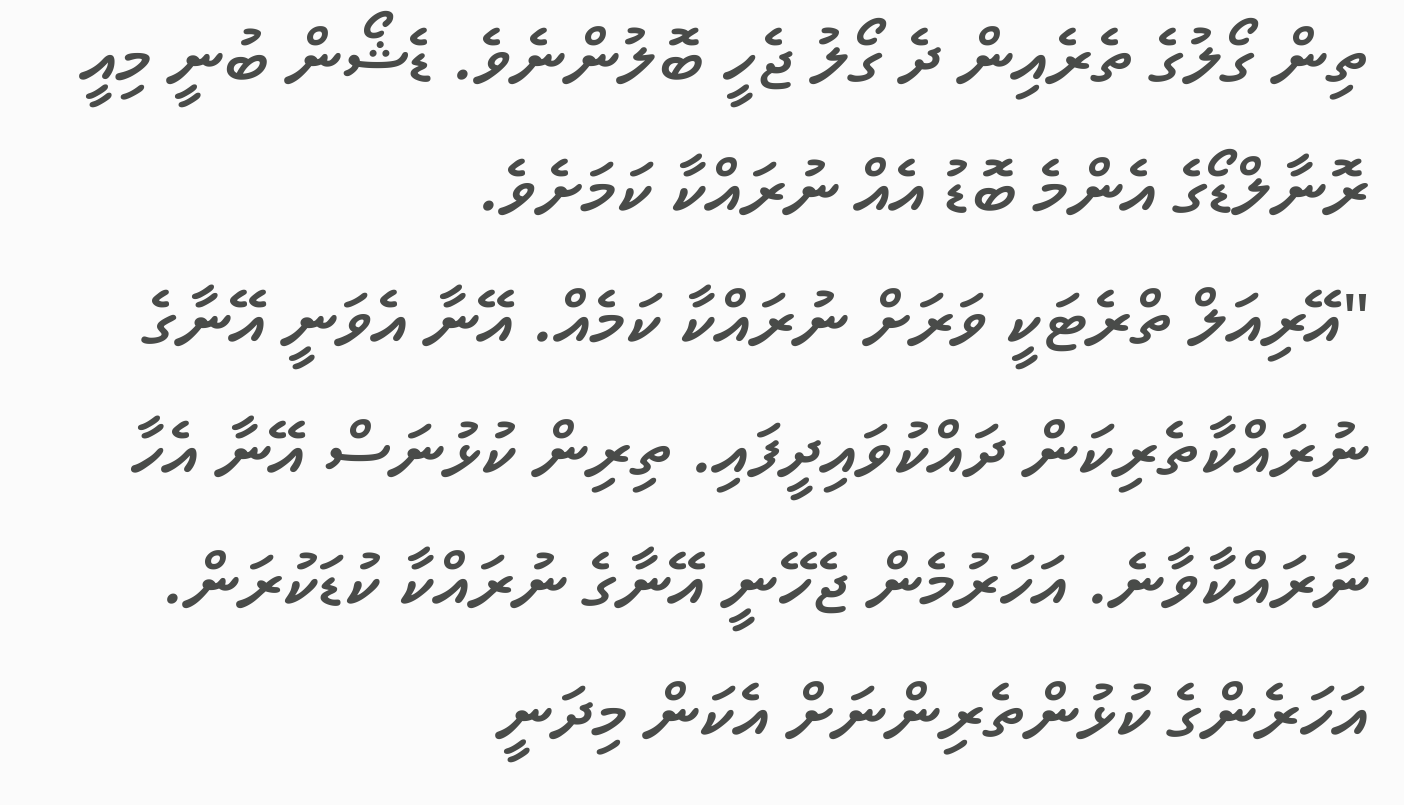ތިން ގޯލުގެ ތެރެއިން ދެ ގޯލު ޖެހީ ބޮލުންނެވެ. ޑެޝޯން ބުނީ މިއީ ރޮނާލްޑޯގެ އެންމެ ބޮޑު އެއް ނުރައްކާ ކަމަށެވެ.
"އޭރިއަލް ތްރެޓަކީ ވަރަށް ނުރައްކާ ކަމެއް. އޭނާ އެވަނީ އޭނާގެ ނުރައްކާތެރިކަން ދައްކުވައިދީފައި. ތިރިން ކުޅުނަސް އޭނާ އެހާ ނުރައްކާވާނެ. އަހަރުމެން ޖެހޭނީ އޭނާގެ ނުރައްކާ ކުޑަކުރަން. އަހަރެންގެ ކުޅުންތެރިންނަށް އެކަން މިދަނީ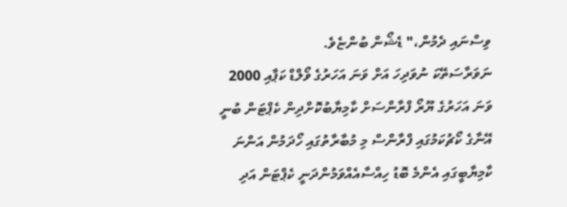ވިސްނައި ދެމުން،" ޑެޝޯން ބުންޏެވެ.
ނަވަރާސަތޭކަ ނުވަދިހަ އަށް ވަނަ އަހަރުގެ ވޯލްޑް ކަޕާއި 2000 ވަނަ އަހަރުގެ ޔޫރޯ ފްރާންސަށް ކާމިޔާބުކޮށްދިން ކެޕްޓަން ބުނީ އޭނާގެ ކޯޗުކަމުގައި ފްރާންސް މި މުބާރާތުގައި ހޯދަމުން އަންނަ ކާމިޔާބީގައި އެންމެ ބޮޑު ހިއްސާއެއްވަމުންދަނީ ކެޕްޓަން އަދި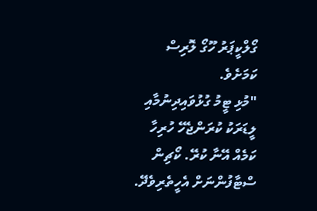ގޯލްކީޕަރު ހޫގޯ ލޮރިސް ކަމަށެވެ.
"މުޅި ޓީމު ގުޅުވައިދިނުމާއި ލީޑަރަކު ކުރަންޖެހޭ ހުރިހާ ކަމެއް އޭނާ ކުރޭ. ކޯޗިން ސްޓާފުންނަށް އެހީތެރިވެދޭ.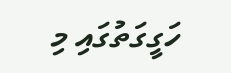ހަގީގަތުގައި މި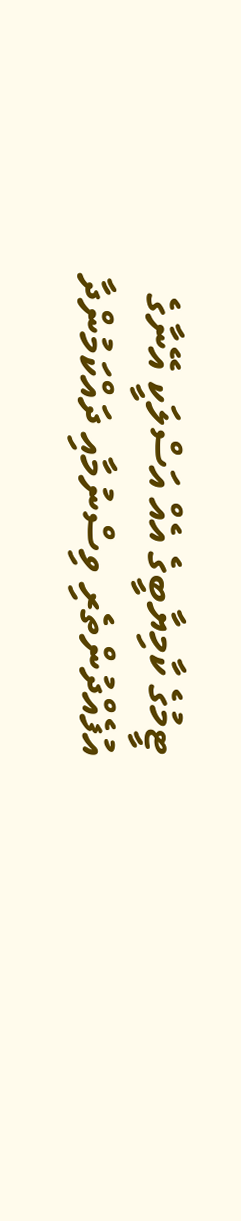ޓީމުގެ ކާމިޔާބީގެ އެއް އަސްލަކީ އޭނާގެ އުފެއްދުންތެރި ވިސްނުމާއި ދައްކަމުންދާ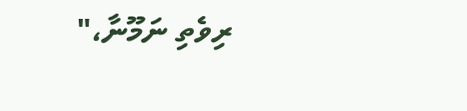ރިވެތި ނަމޫނާ،"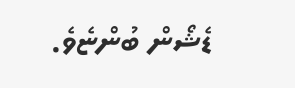ޑެޝޯން ބުންޏެވެ.